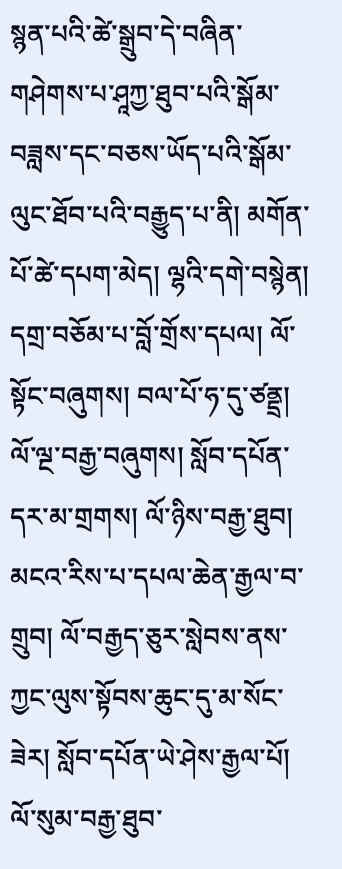སྙན་པའི་ཚེ་སྒྲུབ་དེ་བཞིན་གཤེགས་པ་ཤཱཀྱ་ཐུབ་པའི་སྒོམ་བཟླས་དང་བཅས་ཡོད་པའི་སྒོམ་ལུང་ཐོབ་པའི་བརྒྱུད་པ་ནི། མགོན་པོ་ཚེ་དཔག་མེད། ལྷའི་དགེ་བསྙེན། དགྲ་བཅོམ་པ་བློ་གྲོས་དཔལ། ལོ་སྟོང་བཞུགས། བལ་པོ་ཧ་དུ་ཙནྡྲ། ལོ་ལྔ་བརྒྱ་བཞུགས། སློབ་དཔོན་དར་མ་གྲགས། ལོ་ཉིས་བརྒྱ་ཐུབ། མངའ་རིས་པ་དཔལ་ཆེན་རྒྱལ་བ་གྲུབ། ལོ་བརྒྱད་ཅུར་སླེབས་ནས་ཀྱང་ལུས་སྟོབས་ཆུང་དུ་མ་སོང་ཟེར། སློབ་དཔོན་ཡེ་ཤེས་རྒྱལ་པོ། ལོ་སུམ་བརྒྱ་ཐུབ་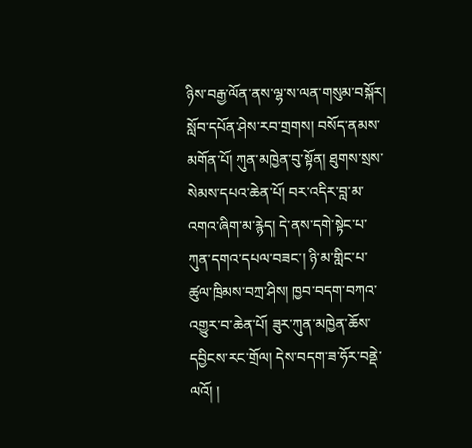ཉིས་བརྒྱ་ལོན་ནས་ལྷ་ས་ལན་གསུམ་བསྐོར། སློབ་དཔོན་ཤེས་རབ་གྲགས། བསོད་ནམས་མགོན་པོ། ཀུན་མཁྱེན་བུ་སྟོན། ཐུགས་སྲས་སེམས་དཔའ་ཆེན་པོ། བར་འདིར་བླ་མ་འགའ་ཞིག་མ་རྙེད། དེ་ནས་དགེ་སྟེང་པ་ཀུན་དགའ་དཔལ་བཟང་། ཉི་མ་གླིང་པ་ཚུལ་ཁྲིམས་བཀྲ་ཤིས། ཁྱབ་བདག་བཀའ་འགྱུར་བ་ཆེན་པོ། ཟུར་ཀུན་མཁྱེན་ཆོས་དབྱིངས་རང་གྲོལ། དེས་བདག་ཟ་ཧོར་བནྡེ་ལའོ། །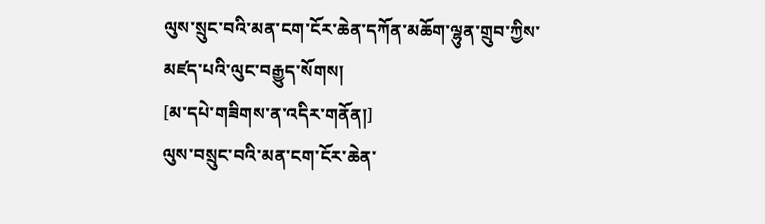ལུས་སྲུང་བའི་མན་ངག་ངོར་ཆེན་དཀོན་མཆོག་ལྷུན་གྲུབ་ཀྱིས་མཛད་པའི་ལུང་བརྒྱུད་སོགས།
[མ་དཔེ་གཟིགས་ན་འདིར་གནོན།]
ལུས་བསྲུང་བའི་མན་ངག་ངོར་ཆེན་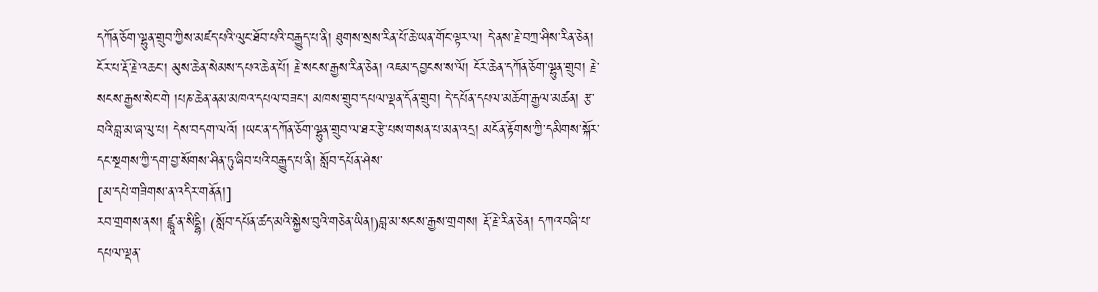དཀོན་ཅོག་ལྷུན་གྲུབ་ཀྱིས་མཛད་པའི་ལུང་ཐོབ་པའི་བརྒྱུད་པ་ནི། ཐུགས་སྲས་རིན་པོ་ཆེ་ཡན་གོང་ལྟར་ལ། དེ་ནས་རྗེ་བཀྲ་ཤིས་རིན་ཅེན། ངོར་པ་རྡོ་རྗེ་འཆང་། མུས་ཆེན་སེམས་དཔའ་ཆེན་པོ། རྗེ་སངས་རྒྱས་རིན་ཅེན། འཇམ་དབྱངས་ས་ལོ། ངོར་ཆེན་དཀོན་ཅོག་ལྷུན་གྲུབ། རྗེ་སངས་རྒྱས་སེང་གེ །པཎ་ཆེན་ནམ་མཁའ་དཔལ་བཟང་། མཁས་གྲུབ་དཔལ་ལྡན་དོན་གྲུབ། དེ་དཔོན་དཔལ་མཆོག་རྒྱལ་མཚན། རྩ་བའི་བླ་མ་ཞ་ལུ་པ། དེས་བདག་ལའོ། །ཡང་ན་དཀོན་ཅོག་ལྷུན་གྲུབ་ལ་ཐར་རྩེ་པས་གསན་པ་མན་འདྲ། མངོན་རྟོགས་ཀྱི་དམིགས་སྐོར་དང་སྔགས་ཀྱི་དག་བྱ་སོགས་ཤིན་ཏུ་ཞིབ་པའི་བརྒྱུད་པ་ནི། སློབ་དཔོན་ཤེས་
[མ་དཔེ་གཟིགས་ན་འདིར་གནོན།]
རབ་གྲགས་ནས། ཛྙཱ་ན་སིདྡྷི། (སློབ་དཔོན་ཚད་མའི་སྐྱེས་བུའི་གཅེན་ཡིན།)བླ་མ་སངས་རྒྱས་གྲགས། རྡོ་རྗེ་རིན་ཅེན། དཀའ་བཞི་པ་དཔལ་ལྡན་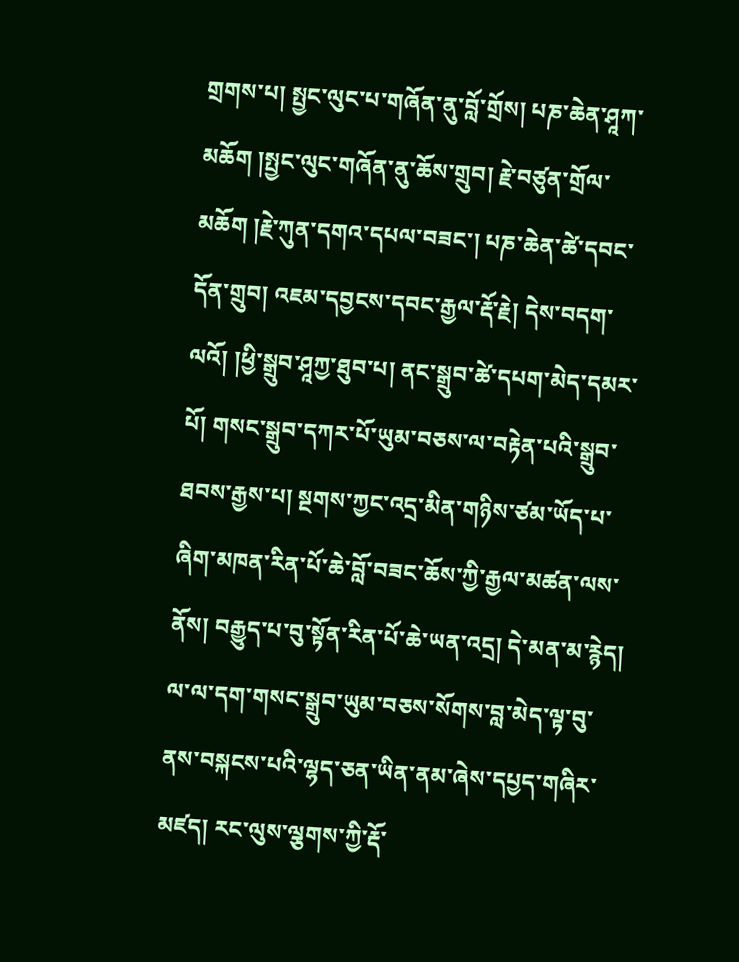གྲགས་པ། སྤྱང་ལུང་པ་གཞོན་ནུ་བློ་གྲོས། པཎ་ཆེན་ཤཱཀ་མཆོག །སྤྱང་ལུང་གཞོན་ནུ་ཆོས་གྲུབ། རྗེ་བཙུན་གྲོལ་མཆོག །རྗེ་ཀུན་དགའ་དཔལ་བཟང་། པཎ་ཆེན་ཚེ་དབང་དོན་གྲུབ། འཇམ་དབྱངས་དབང་རྒྱལ་རྡོ་རྗེ། དེས་བདག་ལའོ། །ཕྱི་སྒྲུབ་ཤཱཀྱ་ཐུབ་པ། ནང་སྒྲུབ་ཚེ་དཔག་མེད་དམར་པོ། གསང་སྒྲུབ་དཀར་པོ་ཡུམ་བཅས་ལ་བརྟེན་པའི་སྒྲུབ་ཐབས་རྒྱས་པ། སྔགས་ཀྱང་འདྲ་མིན་གཉིས་ཙམ་ཡོད་པ་ཞིག་མཁན་རིན་པོ་ཆེ་བློ་བཟང་ཆོས་ཀྱི་རྒྱལ་མཚན་ལས་ནོས། བརྒྱུད་པ་བུ་སྟོན་རིན་པོ་ཆེ་ཡན་འདྲ། དེ་མན་མ་རྙེད། ལ་ལ་དག་གསང་སྒྲུབ་ཡུམ་བཅས་སོགས་བླ་མེད་ལྟ་བུ་ནས་བསྐངས་པའི་ལྷད་ཅན་ཡིན་ནམ་ཞེས་དཔྱད་གཞིར་མཛད། རང་ལུས་ལྕགས་ཀྱི་རྡོ་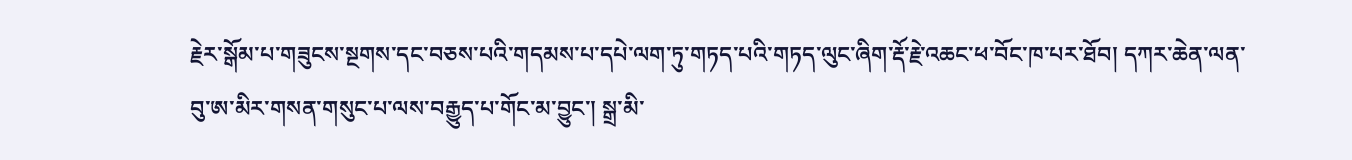རྗེར་སྒོམ་པ་གཟུངས་སྔགས་དང་བཅས་པའི་གདམས་པ་དཔེ་ལག་ཏུ་གཏད་པའི་གཏད་ལུང་ཞིག་རྡོ་རྗེ་འཆང་ཕ་བོང་ཁ་པར་ཐོབ། དཀར་ཆེན་ལན་བུ་ཨ་མིར་གསན་གསུང་པ་ལས་བརྒྱུད་པ་གོང་མ་བྱུང་། སྒྲ་མི་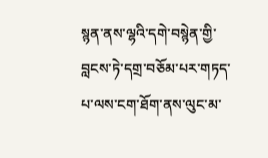སྙན་ནས་ལྷའི་དགེ་བསྙེན་གྱི་བླངས་ཏེ་དགྲ་བཅོམ་པར་གཏད་པ་ལས་ངག་ཐོག་ནས་ལུང་མ་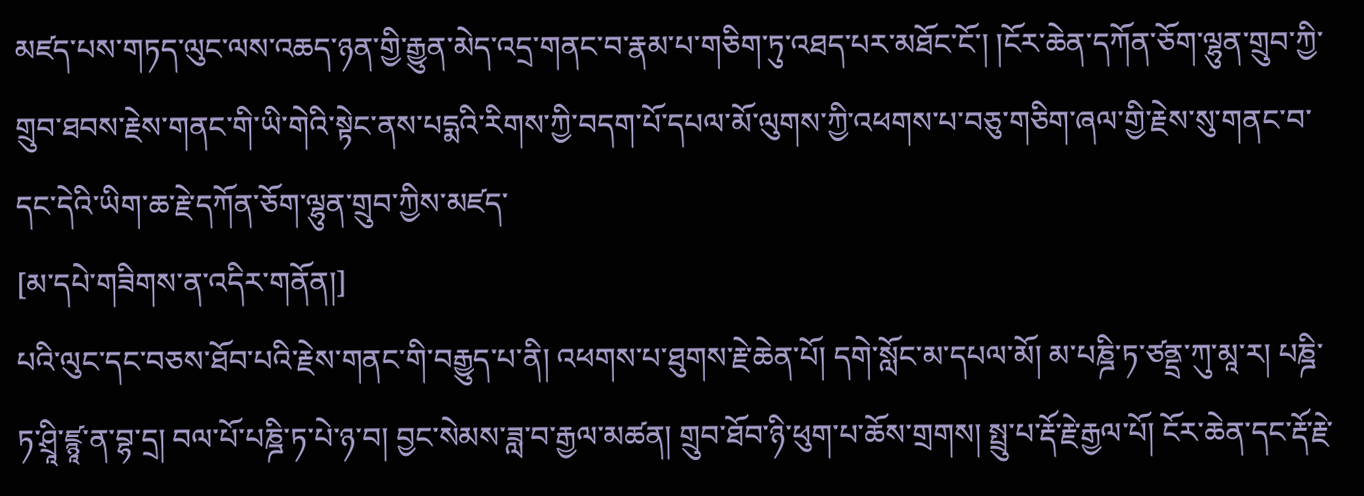མཛད་པས་གཏད་ལུང་ལས་འཆད་ཉན་གྱི་རྒྱུན་མེད་འདྲ་གནང་བ་རྣམ་པ་གཅིག་ཏུ་འཐད་པར་མཐོང་ངོ་། །ངོར་ཆེན་དཀོན་ཅོག་ལྷུན་གྲུབ་ཀྱི་གྲུབ་ཐབས་རྗེས་གནང་གི་ཡི་གེའི་སྟེང་ནས་པདྨའི་རིགས་ཀྱི་བདག་པོ་དཔལ་མོ་ལུགས་ཀྱི་འཕགས་པ་བཅུ་གཅིག་ཞལ་གྱི་རྗེས་སུ་གནང་བ་དང་དེའི་ཡིག་ཆ་རྗེ་དཀོན་ཅོག་ལྷུན་གྲུབ་ཀྱིས་མཛད་
[མ་དཔེ་གཟིགས་ན་འདིར་གནོན།]
པའི་ལུང་དང་བཅས་ཐོབ་པའི་རྗེས་གནང་གི་བརྒྱུད་པ་ནི། འཕགས་པ་ཐུགས་རྗེ་ཆེན་པོ། དགེ་སློང་མ་དཔལ་མོ། མ་པཎྜི་ཏ་ཙནྡྲ་ཀུ་མཱ་ར། པཎྜི་ཏ་ཤྲཱི་ཛྙཱ་ན་བྷ་དྲ། བལ་པོ་པཎྜི་ཏ་པེ་ཉ་བ། བྱང་སེམས་ཟླ་བ་རྒྱལ་མཚན། གྲུབ་ཐོབ་ཉི་ཕུག་པ་ཆོས་གྲགས། སྤྲུ་པ་རྡོ་རྗེ་རྒྱལ་པོ། ངོར་ཆེན་དང་རྡོ་རྗེ་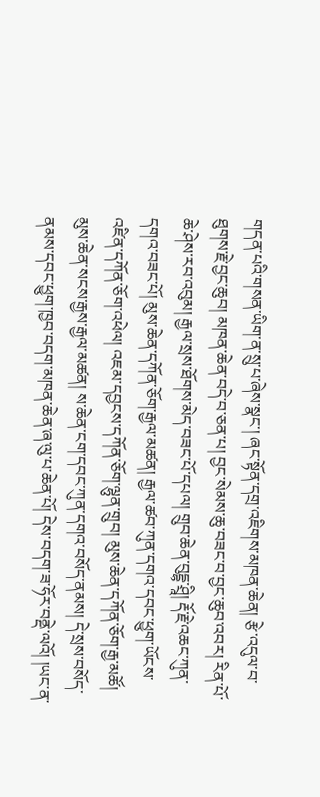གདན་པའི་གསན་ཡིག་ན་སྲུ་པ་ཞེས་སྣང་། ཞང་སྟོན་དགྲ་འཇིགས་མཁན་ཆེན། རྩེ་འདུལ་བ་ཐུགས་རྗེ་བྱང་ཆུབ། མཁན་ཆེན་བདེ་བ་ཅན་པ། བྱང་སེམས་ཆུ་བཟང་བ་བྱང་ཆུབ་འབར། རིན་པོ་ཆེ་ཤེས་རབ་འབུམ། རྒྱལ་སྲས་ཐོགས་མེད་བཟང་པོ་དཔལ། གྲུབ་ཆེན་བུདྡྷ་ཤྲཱི། རྡོ་རྗེ་འཆང་ཀུན་དགའ་བཟང་པོ། མུས་ཆེན་དཀོན་ཅོག་རྒྱལ་མཚན། རྒྱལ་ཚབ་ཀུན་དགའ་དབང་ཕྱུག་ཡོངས་འཛིན་དཀོན་ཅོག་འཕེལ། འཇམ་དབྱངས་དཀོན་ཅོག་ལྷུན་གྲུབ། མུས་ཆེན་དཀོན་ཅོག་རྒྱ་མཚོ། མུས་ཆེན་སངས་རྒྱས་རྒྱལ་མཚན། ས་ཆེན་ངག་དབང་ཀུན་དགའ་བསོད་ནམས། དེ་སྲས་བསོད་ནམས་དབང་ཕྱུག་ཁྱབ་བདག་མཁན་ཆེན་ཞ་ལུ་པ་ཆེན་པོ། དེས་བདག་ཟ་ཧོར་བནྡེ་ལའོ། །ཡང་ན་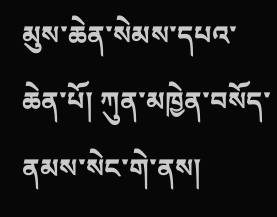མུས་ཆེན་སེམས་དཔའ་ཆེན་པོ། ཀུན་མཁྱེན་བསོད་ནམས་སེང་གེ་ནས།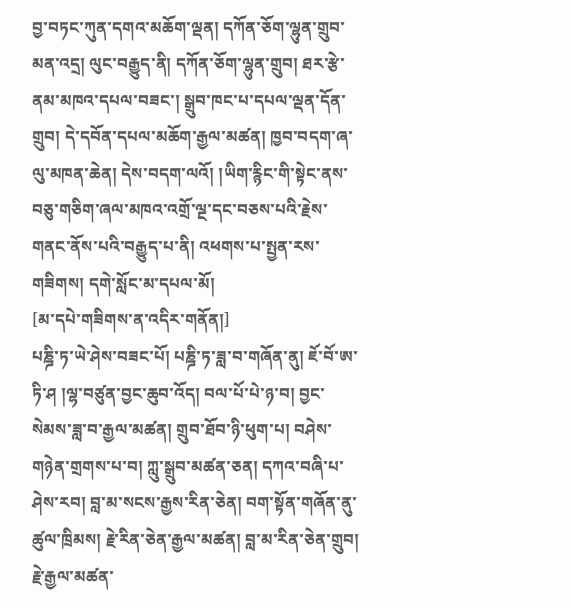བྱ་བཏང་ཀུན་དགའ་མཆོག་ལྡན། དཀོན་ཅོག་ལྷུན་གྲུབ་མན་འདྲ། ལུང་བརྒྱུད་ནི། དཀོན་ཅོག་ལྷུན་གྲུབ། ཐར་རྩེ་ནམ་མཁའ་དཔལ་བཟང་། སྒྲུབ་ཁང་པ་དཔལ་ལྡན་དོན་གྲུབ། དེ་དབོན་དཔལ་མཆོག་རྒྱལ་མཚན། ཁྱབ་བདག་ཞ་ལུ་མཁན་ཆེན། དེས་བདག་ལའོ། །ཡིག་རྙིང་གི་སྟེང་ནས་བཅུ་གཅིག་ཞལ་མཁའ་འགྲོ་ལྔ་དང་བཅས་པའི་རྗེས་གནང་ནོས་པའི་བརྒྱུད་པ་ནི། འཕགས་པ་སྤྱན་རས་གཟིགས། དགེ་སློང་མ་དཔལ་མོ།
[མ་དཔེ་གཟིགས་ན་འདིར་གནོན།]
པཎྜི་ཏ་ཡེ་ཤེས་བཟང་པོ། པཎྜི་ཏ་ཟླ་བ་གཞོན་ནུ། ཇོ་བོ་ཨ་ཏི་ཤ །ལྷ་བཙུན་བྱང་ཆུབ་འོད། བལ་པོ་པེ་ཉ་བ། བྱང་སེམས་ཟླ་བ་རྒྱལ་མཚན། གྲུབ་ཐོབ་ཉི་ཕུག་པ། བཤེས་གཉེན་གྲགས་པ་བ། ཀླུ་སྒྲུབ་མཚན་ཅན། དཀའ་བཞི་པ་ཤེས་རབ། བླ་མ་སངས་རྒྱས་རིན་ཅེན། བག་སྟོན་གཞོན་ནུ་ཚུལ་ཁྲིམས། རྗེ་རིན་ཅེན་རྒྱལ་མཚན། བླ་མ་རིན་ཅེན་གྲུབ། རྗེ་རྒྱལ་མཚན་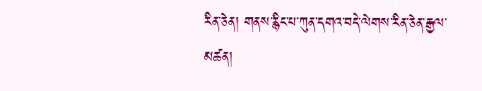རིན་ཅེན། གནས་རྙིང་པ་ཀུན་དགའ་བདེ་ལེགས་རིན་ཅེན་རྒྱལ་མཚན།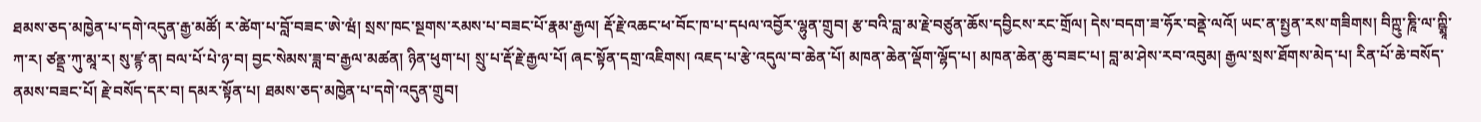ཐམས་ཅད་མཁྱེན་པ་དགེ་འདུན་རྒྱ་མཚོ། ར་ཚེག་པ་བློ་བཟང་ཨེ་ཝཾ། སྲས་ཁང་སྔགས་རམས་པ་བཟང་པོ་རྣམ་རྒྱལ། རྡོ་རྗེ་འཆང་ཕ་བོང་ཁ་པ་དཔལ་འབྱོར་ལྷུན་གྲུབ། རྩ་བའི་བླ་མ་རྗེ་བཙུན་ཆོས་དབྱིངས་རང་གྲོལ། དེས་བདག་ཟ་ཧོར་བནྡེ་ལའོ། ཡང་ན་སྤྱན་རས་གཟིགས། བིཀྵུ་ཎཱི་ལ་ཀྵྨཱི་ཀ་ར། ཙནྡྲ་ཀུ་མཱ་ར། སུ་ཛྙ་ན། བལ་པོ་པེ་ཉ་བ། བྱང་སེམས་ཟླ་བ་རྒྱལ་མཚན། ཉིན་ཕུག་པ། སྲུ་པ་རྡོ་རྗེ་རྒྱལ་པོ། ཞང་སྟོན་དགྲ་འཇིགས། འཇད་པ་རྩེ་འདུལ་བ་ཆེན་པོ། མཁན་ཆེན་ལྡོག་ལྷོད་པ། མཁན་ཆེན་ཆུ་བཟང་པ། བླ་མ་ཤེས་རབ་འབུམ། རྒྱལ་སྲས་ཐོགས་མེད་པ། རིན་པོ་ཆེ་བསོད་ནམས་བཟང་པོ། རྗེ་བསོད་དར་བ། དམར་སྟོན་པ། ཐམས་ཅད་མཁྱེན་པ་དགེ་འདུན་གྲུབ།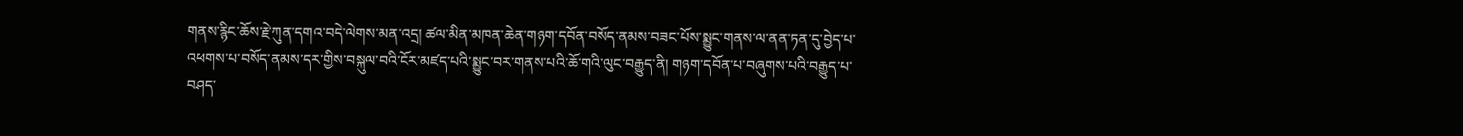གནས་རྙིང་ཆོས་རྗེ་ཀུན་དགའ་བདེ་ལེགས་མན་འདྲ། ཚལ་མིན་མཁན་ཆེན་གཉག་དབོན་བསོད་ནམས་བཟང་པོས་སྨྱུང་གནས་ལ་ནན་ཏན་དུ་བྱེད་པ་འཕགས་པ་བསོད་ནམས་དར་གྱིས་བསྐུལ་བའི་ངོར་མཛད་པའི་སྨྱུང་བར་གནས་པའི་ཆོ་གའི་ལུང་བརྒྱུད་ནི། གཉག་དབོན་པ་བཞུགས་པའི་བརྒྱུད་པ་བཤད་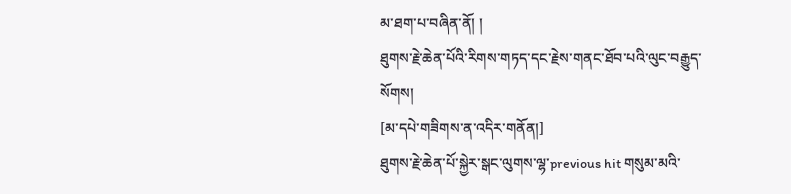མ་ཐག་པ་བཞིན་ནོ། །
ཐུགས་རྗེ་ཆེན་པོའི་རིགས་གཏད་དང་རྗེས་གནང་ཐོབ་པའི་ལུང་བརྒྱུད་སོགས།
[མ་དཔེ་གཟིགས་ན་འདིར་གནོན།]
ཐུགས་རྗེ་ཆེན་པོ་སྐྱེར་སྒང་ལུགས་ལྷ་previous hit གསུམ་མའི་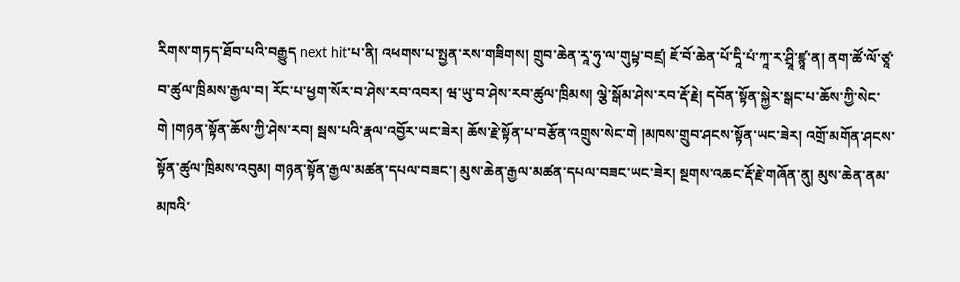རིགས་གཏད་ཐོབ་པའི་བརྒྱུད next hit་པ་ནི། འཕགས་པ་སྤྱན་རས་གཟིགས། གྲུབ་ཆེན་རཱ་ཧུ་ལ་གུཔྟ་བཛྲ། ཇོ་བོ་ཆེན་པོ་དཱི་པཾ་ཀཱ་ར་ཤྲཱི་ཛྙཱ་ན། ནག་ཚོ་ལོ་ཙཱ་བ་ཚུལ་ཁྲིམས་རྒྱལ་བ། རོང་པ་ཕྱག་སོར་བ་ཤེས་རབ་འབར། ཝ་ཡུ་བ་ཤེས་རབ་ཚུལ་ཁྲིམས། ལྕེ་སྒོམ་ཤེས་རབ་རྡོ་རྗེ། དབོན་སྟོན་སྐྱེར་སྒང་པ་ཆོས་ཀྱི་སེང་གེ །གཉན་སྟོན་ཆོས་ཀྱི་ཤེས་རབ། སྦས་པའི་རྣལ་འབྱོར་ཡང་ཟེར། ཆོས་རྗེ་སྟོན་པ་བརྩོན་འགྲུས་སེང་གེ །མཁས་གྲུབ་ཤངས་སྟོན་ཡང་ཟེར། འགྲོ་མགོན་ཤངས་སྟོན་ཚུལ་ཁྲིམས་འབུམ། གཉན་སྟོན་རྒྱལ་མཚན་དཔལ་བཟང་། མུས་ཆེན་རྒྱལ་མཚན་དཔལ་བཟང་ཡང་ཟེར། སྔགས་འཆང་རྡོ་རྗེ་གཞོན་ནུ། མུས་ཆེན་ནམ་མཁའི་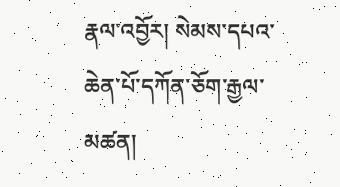རྣལ་འབྱོར། སེམས་དཔའ་ཆེན་པོ་དཀོན་ཅོག་རྒྱལ་མཚན།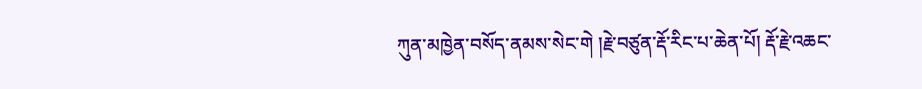ཀུན་མཁྱེན་བསོད་ནམས་སེང་གེ །རྗེ་བཙུན་རྡོ་རིང་པ་ཆེན་པོ། རྡོ་རྗེ་འཆང་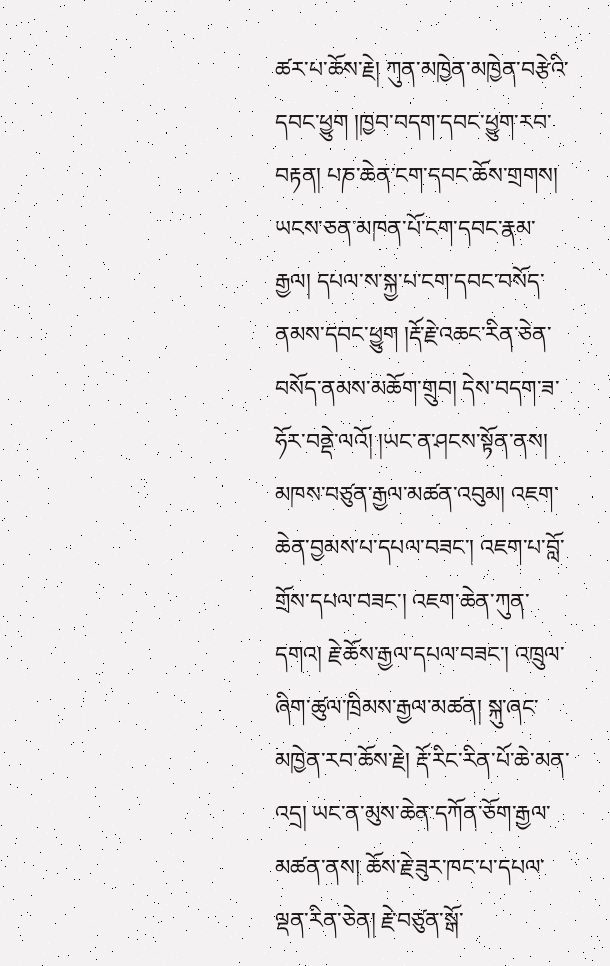ཚར་པ་ཆོས་རྗེ། ཀུན་མཁྱེན་མཁྱེན་བརྩེའི་དབང་ཕྱུག །ཁྱབ་བདག་དབང་ཕྱུག་རབ་བརྟན། པཎ་ཆེན་ངག་དབང་ཆོས་གྲགས། ཡངས་ཅན་མཁན་པོ་ངག་དབང་རྣམ་རྒྱལ། དཔལ་ས་སྐྱ་པ་ངག་དབང་བསོད་ནམས་དབང་ཕྱུག །རྡོ་རྗེ་འཆང་རིན་ཅེན་བསོད་ནམས་མཆོག་གྲུབ། དེས་བདག་ཟ་ཧོར་བནྡེ་ལའོ། །ཡང་ན་ཤངས་སྟོན་ནས། མཁས་བཙུན་རྒྱལ་མཚན་འབུམ། འཇག་ཆེན་བྱམས་པ་དཔལ་བཟང་། འཇག་པ་བློ་གྲོས་དཔལ་བཟང་། འཇག་ཆེན་ཀུན་དགའ། རྗེ་ཆོས་རྒྱལ་དཔལ་བཟང་། འཁྲུལ་ཞིག་ཚུལ་ཁྲིམས་རྒྱལ་མཚན། སྐུ་ཞང་མཁྱེན་རབ་ཆོས་རྗེ། རྡོ་རིང་རིན་པོ་ཆེ་མན་འདྲ། ཡང་ན་མུས་ཆེན་དཀོན་ཅོག་རྒྱལ་མཚན་ནས། ཆོས་རྗེ་ཟུར་ཁང་པ་དཔལ་ལྡན་རིན་ཅེན། རྗེ་བཙུན་སྒོ་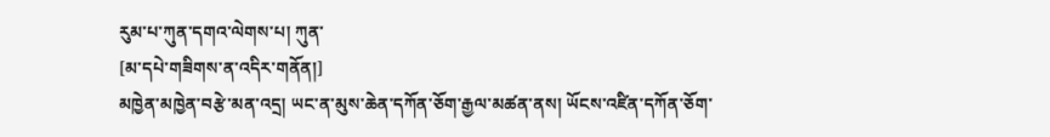རུམ་པ་ཀུན་དགའ་ལེགས་པ། ཀུན་
[མ་དཔེ་གཟིགས་ན་འདིར་གནོན།]
མཁྱེན་མཁྱེན་བརྩེ་མན་འདྲ། ཡང་ན་མུས་ཆེན་དཀོན་ཅོག་རྒྱལ་མཚན་ནས། ཡོངས་འཛིན་དཀོན་ཅོག་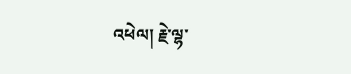འཕེལ། རྗེ་ལྷ་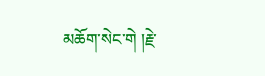མཆོག་སེང་གེ །རྗེ་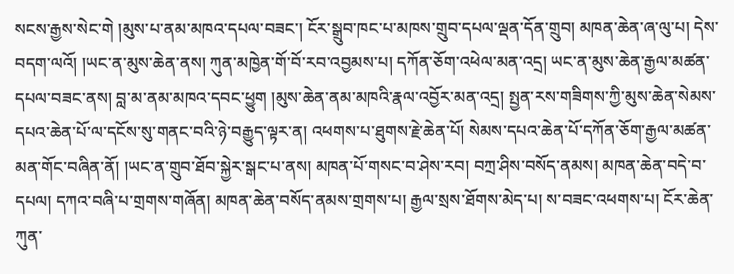སངས་རྒྱས་སེང་གེ །མུས་པ་ནམ་མཁའ་དཔལ་བཟང་། ངོར་སྒྲུབ་ཁང་པ་མཁས་གྲུབ་དཔལ་ལྡན་དོན་གྲུབ། མཁན་ཆེན་ཞ་ལུ་པ། དེས་བདག་ལའོ། །ཡང་ན་མུས་ཆེན་ནས། ཀུན་མཁྱེན་གོ་བོ་རབ་འབྱམས་པ། དཀོན་ཅོག་འཕེལ་མན་འདྲ། ཡང་ན་མུས་ཆེན་རྒྱལ་མཚན་དཔལ་བཟང་ནས། བླ་མ་ནམ་མཁའ་དབང་ཕྱུག །མུས་ཆེན་ནམ་མཁའི་རྣལ་འབྱོར་མན་འདྲ། སྤྱན་རས་གཟིགས་ཀྱི་མུས་ཆེན་སེམས་དཔའ་ཆེན་པོ་ལ་དངོས་སུ་གནང་བའི་ཉེ་བརྒྱུད་ལྟར་ན། འཕགས་པ་ཐུགས་རྗེ་ཆེན་པོ། སེམས་དཔའ་ཆེན་པོ་དཀོན་ཅོག་རྒྱལ་མཚན་མན་གོང་བཞིན་ནོ། །ཡང་ན་གྲུབ་ཐོབ་སྐྱེར་སྒང་པ་ནས། མཁན་པོ་གསང་བ་ཤེས་རབ། བཀྲ་ཤིས་བསོད་ནམས། མཁན་ཆེན་བདེ་བ་དཔལ། དཀའ་བཞི་པ་གྲགས་གཞོན། མཁན་ཆེན་བསོད་ནམས་གྲགས་པ། རྒྱལ་སྲས་ཐོགས་མེད་པ། ས་བཟང་འཕགས་པ། ངོར་ཆེན་ཀུན་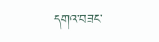དགའ་བཟང་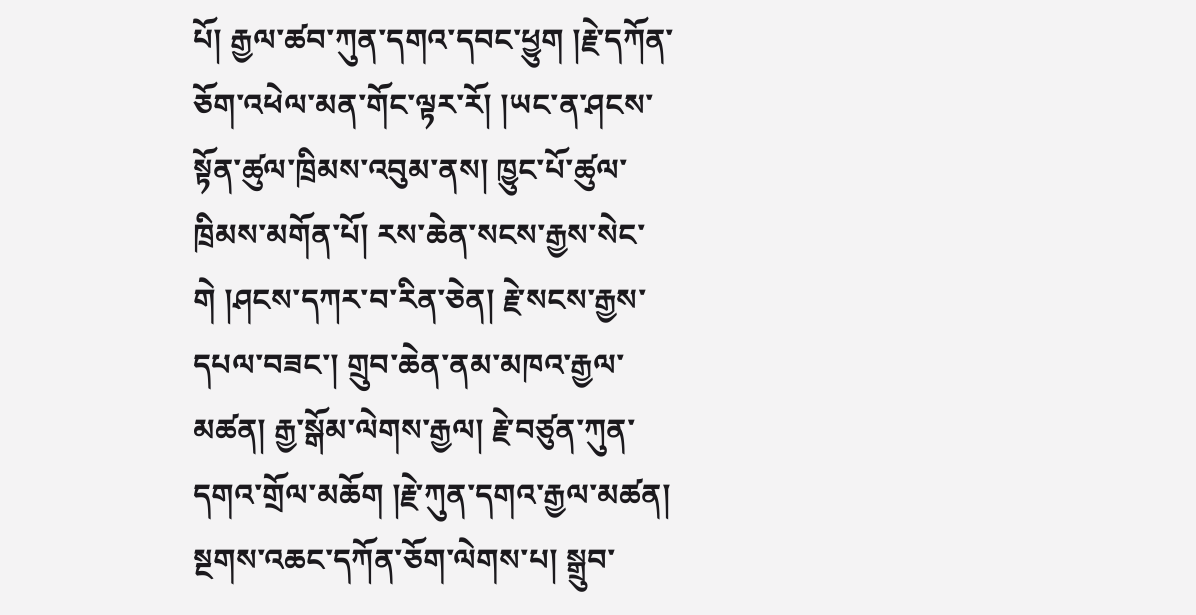པོ། རྒྱལ་ཚབ་ཀུན་དགའ་དབང་ཕྱུག །རྗེ་དཀོན་ཅོག་འཕེལ་མན་གོང་ལྟར་རོ། །ཡང་ན་ཤངས་སྟོན་ཚུལ་ཁྲིམས་འབུམ་ནས། ཁྱུང་པོ་ཚུལ་ཁྲིམས་མགོན་པོ། རས་ཆེན་སངས་རྒྱས་སེང་གེ །ཤངས་དཀར་བ་རིན་ཅེན། རྗེ་སངས་རྒྱས་དཔལ་བཟང་། གྲུབ་ཆེན་ནམ་མཁའ་རྒྱལ་མཚན། རྒྱ་སྒོམ་ལེགས་རྒྱལ། རྗེ་བཙུན་ཀུན་དགའ་གྲོལ་མཆོག །རྗེ་ཀུན་དགའ་རྒྱལ་མཚན། སྔགས་འཆང་དཀོན་ཅོག་ལེགས་པ། སྒྲུབ་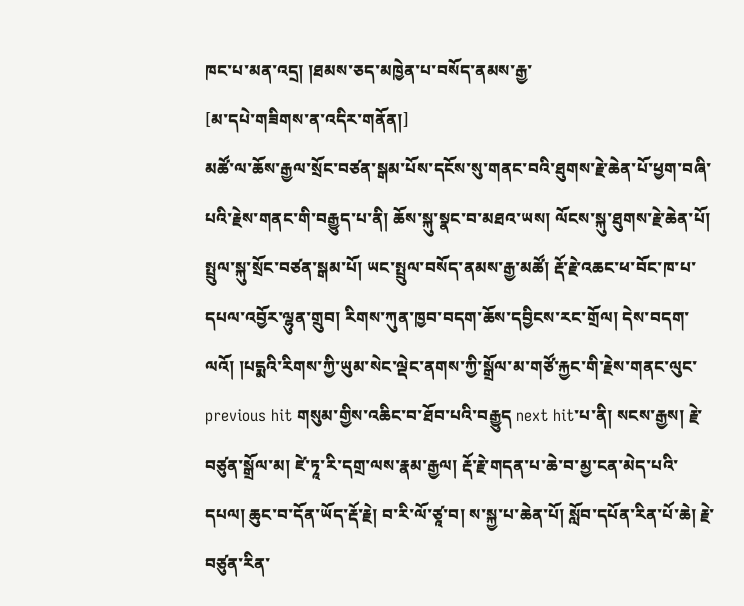ཁང་པ་མན་འདྲ། །ཐམས་ཅད་མཁྱེན་པ་བསོད་ནམས་རྒྱ་
[མ་དཔེ་གཟིགས་ན་འདིར་གནོན།]
མཚོ་ལ་ཆོས་རྒྱལ་སྲོང་བཙན་སྒམ་པོས་དངོས་སུ་གནང་བའི་ཐུགས་རྗེ་ཆེན་པོ་ཕྱག་བཞི་པའི་རྗེས་གནང་གི་བརྒྱུད་པ་ནི། ཆོས་སྐུ་སྣང་བ་མཐའ་ཡས། ལོངས་སྐུ་ཐུགས་རྗེ་ཆེན་པོ། སྤྲུལ་སྐུ་སྲོང་བཙན་སྒམ་པོ། ཡང་སྤྲུལ་བསོད་ནམས་རྒྱ་མཚོ། རྡོ་རྗེ་འཆང་ཕ་བོང་ཁ་པ་དཔལ་འབྱོར་ལྷུན་གྲུབ། རིགས་ཀུན་ཁྱབ་བདག་ཆོས་དབྱིངས་རང་གྲོལ། དེས་བདག་ལའོ། །པདྨའི་རིགས་ཀྱི་ཡུམ་སེང་ལྡེང་ནགས་ཀྱི་སྒྲོལ་མ་གཙོ་རྐྱང་གི་རྗེས་གནང་ལུང་previous hit གསུམ་གྱིས་འཆིང་བ་ཐོབ་པའི་བརྒྱུད next hit་པ་ནི། སངས་རྒྱས། རྗེ་བཙུན་སྒྲོལ་མ། ཛེ་ཏཱ་རི་དགྲ་ལས་རྣམ་རྒྱལ། རྡོ་རྗེ་གདན་པ་ཆེ་བ་མྱ་ངན་མེད་པའི་དཔལ། ཆུང་བ་དོན་ཡོད་རྡོ་རྗེ། བ་རི་ལོ་ཙཱ་བ། ས་སྐྱ་པ་ཆེན་པོ། སློབ་དཔོན་རིན་པོ་ཆེ། རྗེ་བཙུན་རིན་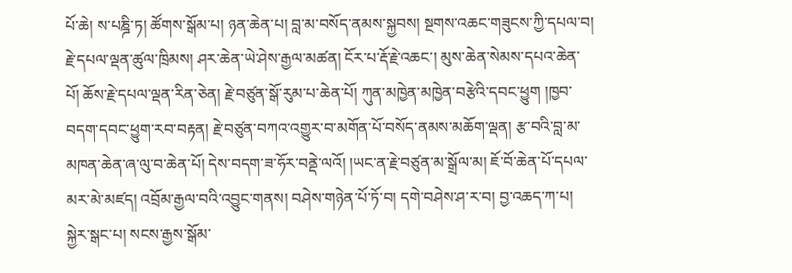པོ་ཆེ། ས་པཎྜི་ཏ། ཚོགས་སྒོམ་པ། ཉན་ཆེན་པ། བླ་མ་བསོད་ནམས་སྐྱབས། སྔགས་འཆང་གཟུངས་ཀྱི་དཔལ་བ། རྗེ་དཔལ་ལྡན་ཚུལ་ཁྲིམས། ཤར་ཆེན་ཡེ་ཤེས་རྒྱལ་མཚན། ངོར་པ་རྡོ་རྗེ་འཆང་། མུས་ཆེན་སེམས་དཔའ་ཆེན་པོ། ཆོས་རྗེ་དཔལ་ལྡན་རིན་ཅེན། རྗེ་བཙུན་སྒོ་རུམ་པ་ཆེན་པོ། ཀུན་མཁྱེན་མཁྱེན་བརྩེའི་དབང་ཕྱུག །ཁྱབ་བདག་དབང་ཕྱུག་རབ་བརྟན། རྗེ་བཙུན་བཀའ་འགྱུར་བ་མགོན་པོ་བསོད་ནམས་མཆོག་ལྡན། རྩ་བའི་བླ་མ་མཁན་ཆེན་ཞ་ལུ་བ་ཆེན་པོ། དེས་བདག་ཟ་ཧོར་བནྡེ་ལའོ། །ཡང་ན་རྗེ་བཙུན་མ་སྒྲོལ་མ། ཇོ་བོ་ཆེན་པོ་དཔལ་མར་མེ་མཛད། འབྲོམ་རྒྱལ་བའི་འབྱུང་གནས། བཤེས་གཉེན་པོ་ཏོ་བ། དགེ་བཤེས་ཤ་ར་བ། བྱ་འཆད་ཀ་པ། སྐྱེར་སྒང་པ། སངས་རྒྱས་སྒོམ་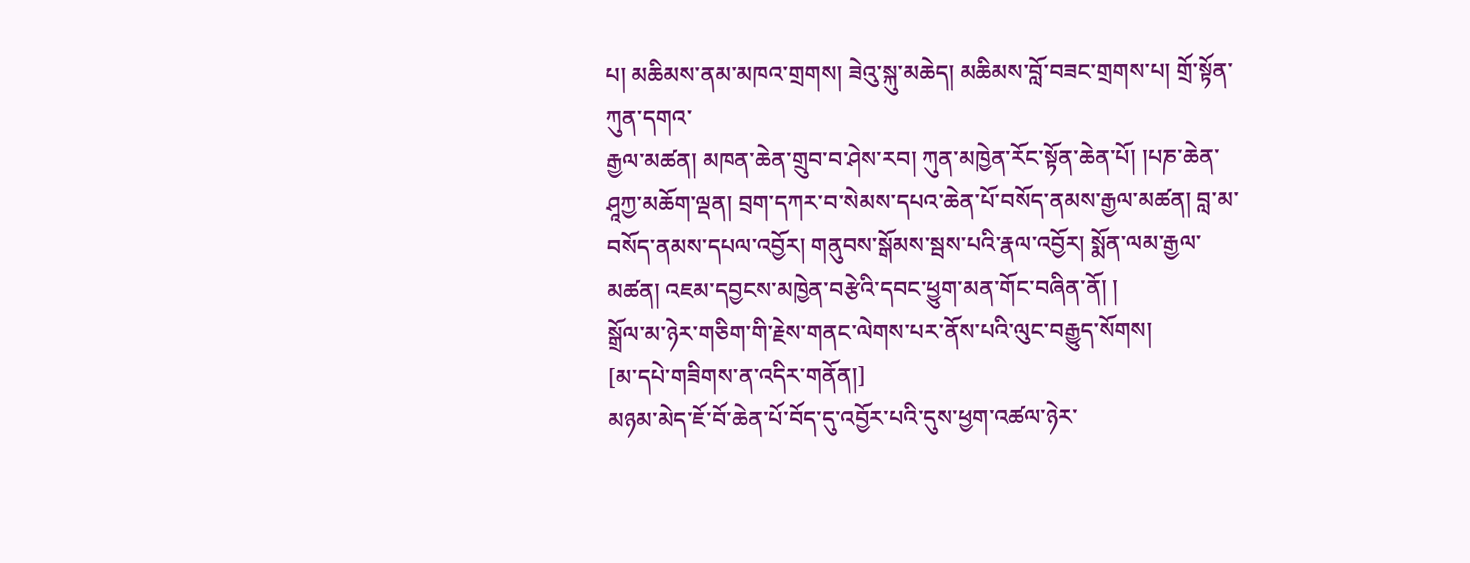པ། མཆིམས་ནམ་མཁའ་གྲགས། ཟེའུ་སྐུ་མཆེད། མཆིམས་བློ་བཟང་གྲགས་པ། གྲོ་སྟོན་ཀུན་དགའ་
རྒྱལ་མཚན། མཁན་ཆེན་གྲུབ་བ་ཤེས་རབ། ཀུན་མཁྱེན་རོང་སྟོན་ཆེན་པོ། །པཎ་ཆེན་ཤཱཀྱ་མཆོག་ལྡན། བྲག་དཀར་བ་སེམས་དཔའ་ཆེན་པོ་བསོད་ནམས་རྒྱལ་མཚན། བླ་མ་བསོད་ནམས་དཔལ་འབྱོར། གནུབས་སྒོམས་སྦས་པའི་རྣལ་འབྱོར། སྨོན་ལམ་རྒྱལ་མཚན། འཇམ་དབྱངས་མཁྱེན་བརྩེའི་དབང་ཕྱུག་མན་གོང་བཞིན་ནོ། །
སྒྲོལ་མ་ཉེར་གཅིག་གི་རྗེས་གནང་ལེགས་པར་ནོས་པའི་ལུང་བརྒྱུད་སོགས།
[མ་དཔེ་གཟིགས་ན་འདིར་གནོན།]
མཉམ་མེད་ཇོ་བོ་ཆེན་པོ་བོད་དུ་འབྱོར་པའི་དུས་ཕྱག་འཚལ་ཉེར་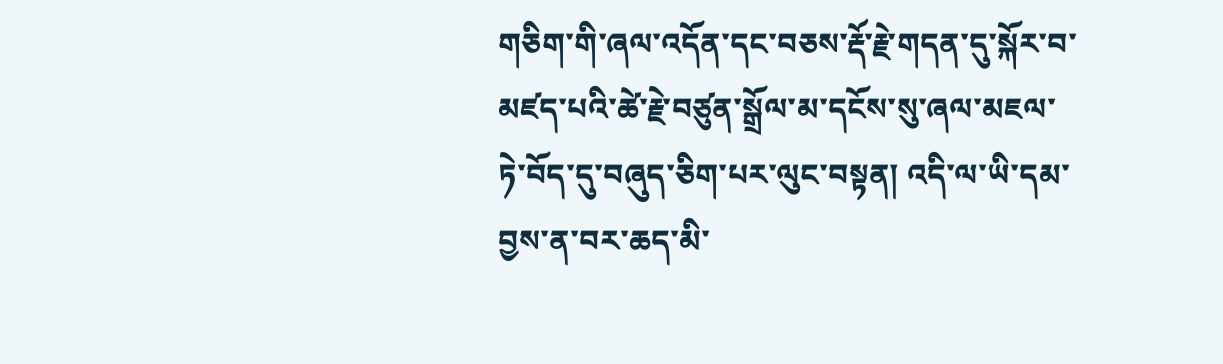གཅིག་གི་ཞལ་འདོན་དང་བཅས་རྡོ་རྗེ་གདན་དུ་སྐོར་བ་མཛད་པའི་ཚེ་རྗེ་བཙུན་སྒྲོལ་མ་དངོས་སུ་ཞལ་མཇལ་ཏེ་བོད་དུ་བཞུད་ཅིག་པར་ལུང་བསྟན། འདི་ལ་ཡི་དམ་བྱས་ན་བར་ཆད་མི་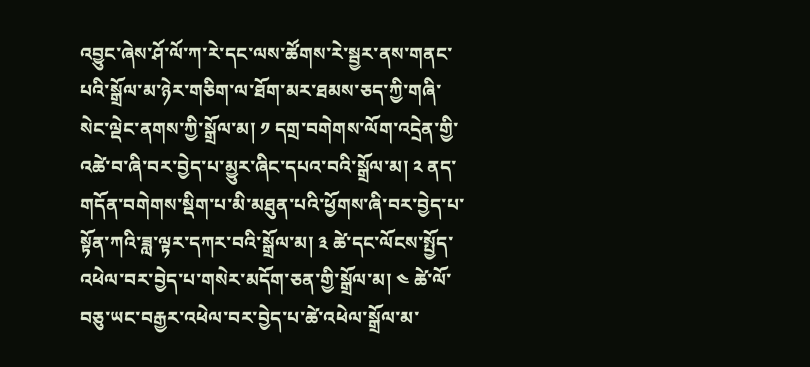འབྱུང་ཞེས་ཤོ་ལོ་ཀ་རེ་དང་ལས་ཚོགས་རེ་སྦྱར་ནས་གནང་པའི་སྒྲོལ་མ་ཉེར་གཅིག་ལ་ཐོག་མར་ཐམས་ཅད་ཀྱི་གཞི་སེང་ལྡེང་ནགས་ཀྱི་སྒྲོལ་མ། ༡ དགྲ་བགེགས་ལོག་འདྲེན་གྱི་འཚེ་བ་ཞི་བར་བྱེད་པ་མྱུར་ཞིང་དཔའ་བའི་སྒྲོལ་མ། ༢ ནད་གདོན་བགེགས་སྡིག་པ་མི་མཐུན་པའི་ཕྱོགས་ཞི་བར་བྱེད་པ་སྟོན་ཀའི་ཟླ་ལྟར་དཀར་བའི་སྒྲོལ་མ། ༣ ཚེ་དང་ལོངས་སྤྱོད་འཕེལ་བར་བྱེད་པ་གསེར་མདོག་ཅན་གྱི་སྒྲོལ་མ། ༤ ཚེ་ལོ་བཅུ་ཡང་བརྒྱར་འཕེལ་བར་བྱེད་པ་ཚེ་འཕེལ་སྒྲོལ་མ་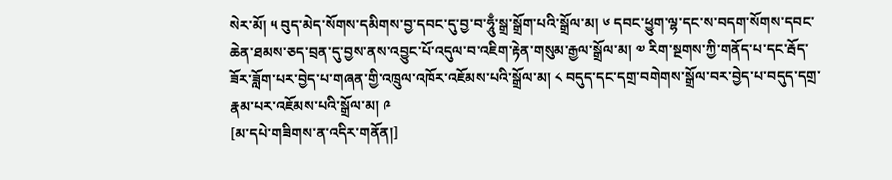སེར་མོ། ༥ བུད་མེད་སོགས་དམིགས་བྱ་དབང་དུ་བྱ་བ་ཧཱུྃ་སྒྲ་སྒྲོག་པའི་སྒྲོལ་མ། ༦ དབང་ཕྱུག་ལྷ་དང་ས་བདག་སོགས་དབང་ཆེན་ཐམས་ཅད་བྲན་དུ་བྱས་ནས་འབྱུང་པོ་འདུལ་བ་འཇིག་རྟེན་གསུམ་རྒྱལ་སྒྲོལ་མ། ༧ རིག་སྔགས་ཀྱི་གནོད་པ་དང་རྦོད་ཟོར་ཟློག་པར་བྱེད་པ་གཞན་གྱི་འཁྲུལ་འཁོར་འཇོམས་པའི་སྒྲོལ་མ། ༨ བདུད་དང་དགྲ་བགེགས་སྒྲོལ་བར་བྱེད་པ་བདུད་དགྲ་རྣམ་པར་འཇོམས་པའི་སྒྲོལ་མ། ༩
[མ་དཔེ་གཟིགས་ན་འདིར་གནོན།]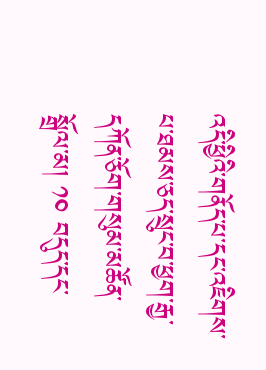འདི་ཕྱིའི་གནོད་པ་དང་འཇིགས་པ་ཐམས་ཅད་སྲུང་བ་ཕྱག་རྒྱ་དཀོན་ཅོག་གསུམ་མཚོན་སྒྲོལ་མ། ༡༠ བདུད་དང་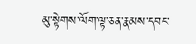མུ་སྟེགས་ལོག་ལྟ་ཅན་རྣམས་དབང་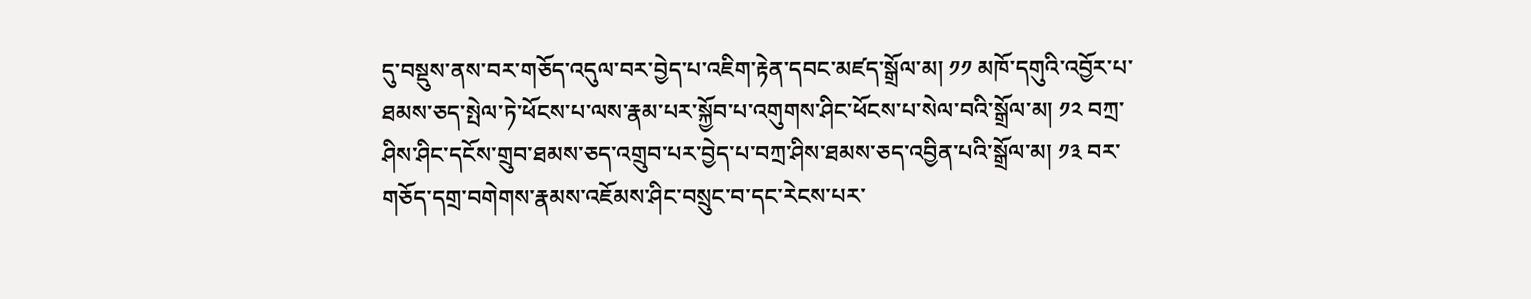དུ་བསྡུས་ནས་བར་གཅོད་འདུལ་བར་བྱེད་པ་འཇིག་རྟེན་དབང་མཛད་སྒྲོལ་མ། ༡༡ མཁོ་དགུའི་འབྱོར་པ་ཐམས་ཅད་སྤེལ་ཏེ་ཕོངས་པ་ལས་རྣམ་པར་སྐྱོབ་པ་འགུགས་ཤིང་ཕོངས་པ་སེལ་བའི་སྒྲོལ་མ། ༡༢ བཀྲ་ཤིས་ཤིང་དངོས་གྲུབ་ཐམས་ཅད་འགྲུབ་པར་བྱེད་པ་བཀྲ་ཤིས་ཐམས་ཅད་འབྱིན་པའི་སྒྲོལ་མ། ༡༣ བར་གཅོད་དགྲ་བགེགས་རྣམས་འཇོམས་ཤིང་བསྲུང་བ་དང་རེངས་པར་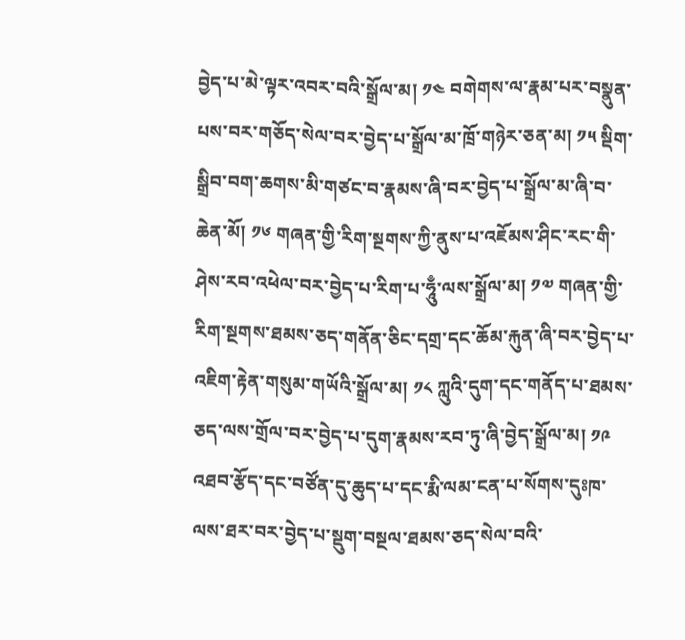བྱེད་པ་མེ་ལྟར་འབར་བའི་སྒྲོལ་མ། ༡༤ བགེགས་ལ་རྣམ་པར་བསྣུན་པས་བར་གཅོད་སེལ་བར་བྱེད་པ་སྒྲོལ་མ་ཁྲོ་གཉེར་ཅན་མ། ༡༥ སྡིག་སྒྲིབ་བག་ཆགས་མི་གཙང་བ་རྣམས་ཞི་བར་བྱེད་པ་སྒྲོལ་མ་ཞི་བ་ཆེན་མོ། ༡༦ གཞན་གྱི་རིག་སྔགས་ཀྱི་ནུས་པ་འཇོམས་ཤིང་རང་གི་ཤེས་རབ་འཕེལ་བར་བྱེད་པ་རིག་པ་ཧཱུྃ་ལས་སྒྲོལ་མ། ༡༧ གཞན་གྱི་རིག་སྔགས་ཐམས་ཅད་གནོན་ཅིང་དགྲ་དང་ཆོམ་རྐུན་ཞི་བར་བྱེད་པ་འཇིག་རྟེན་གསུམ་གཡོའི་སྒྲོལ་མ། ༡༨ ཀླུའི་དུག་དང་གནོད་པ་ཐམས་ཅད་ལས་གྲོལ་བར་བྱེད་པ་དུག་རྣམས་རབ་ཏུ་ཞི་བྱེད་སྒྲོལ་མ། ༡༩ འཐབ་རྩོད་དང་བཙོན་དུ་ཆུད་པ་དང་རྨི་ལམ་ངན་པ་སོགས་དུཿཁ་ལས་ཐར་བར་བྱེད་པ་སྡུག་བསྔལ་ཐམས་ཅད་སེལ་བའི་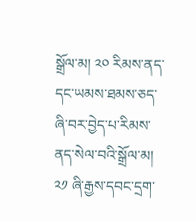སྒྲོལ་མ། ༢༠ རིམས་ནད་དང་ཡམས་ཐམས་ཅད་ཞི་བར་བྱེད་པ་རིམས་ནད་སེལ་བའི་སྒྲོལ་མ། ༢༡ ཞི་རྒྱས་དབང་དྲག་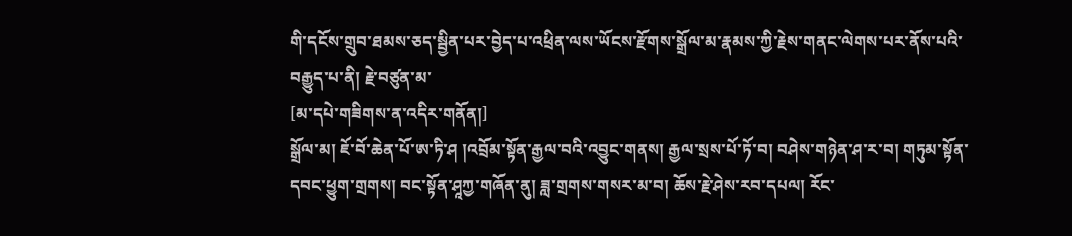གི་དངོས་གྲུབ་ཐམས་ཅད་སྦྱིན་པར་བྱེད་པ་འཕྲིན་ལས་ཡོངས་རྫོགས་སྒྲོལ་མ་རྣམས་ཀྱི་རྗེས་གནང་ལེགས་པར་ནོས་པའི་བརྒྱུད་པ་ནི། རྗེ་བཙུན་མ་
[མ་དཔེ་གཟིགས་ན་འདིར་གནོན།]
སྒྲོལ་མ། ཇོ་བོ་ཆེན་པོ་ཨ་ཏི་ཤ །འབྲོམ་སྟོན་རྒྱལ་བའི་འབྱུང་གནས། རྒྱལ་སྲས་པོ་ཏོ་བ། བཤེས་གཉེན་ཤ་ར་བ། གཏུམ་སྟོན་དབང་ཕྱུག་གྲགས། བང་སྟོན་ཤཱཀྱ་གཞོན་ནུ། ཟླ་གྲགས་གསར་མ་བ། ཆོས་རྗེ་ཤེས་རབ་དཔལ། རོང་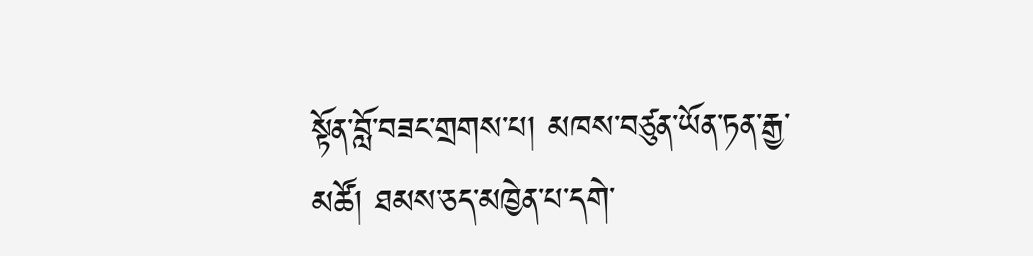སྟོན་བློ་བཟང་གྲགས་པ། མཁས་བཙུན་ཡོན་ཏན་རྒྱ་མཚོ། ཐམས་ཅད་མཁྱེན་པ་དགེ་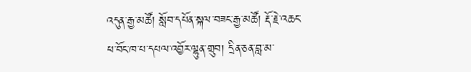འདུན་རྒྱ་མཚོ། སློབ་དཔོན་སྐལ་བཟང་རྒྱ་མཚོ། རྡོ་རྗེ་འཆང་ཕ་བོང་ཁ་པ་དཔལ་འབྱོར་ལྷུན་གྲུབ། དྲིན་ཅན་བླ་མ་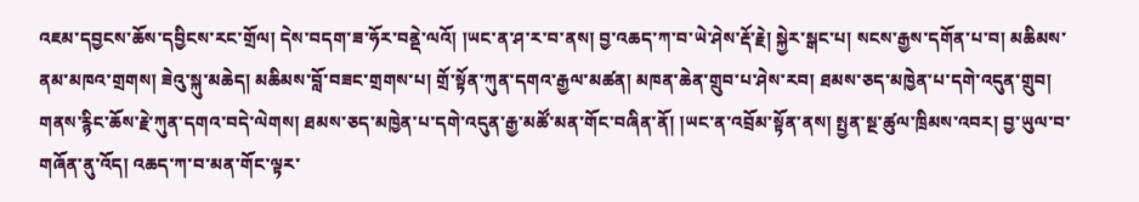འཇམ་དབྱངས་ཆོས་དབྱིངས་རང་གྲོལ། དེས་བདག་ཟ་ཧོར་བནྡེ་ལའོ། །ཡང་ན་ཤ་ར་བ་ནས། བྱ་འཆད་ཀ་བ་ཡེ་ཤེས་རྡོ་རྗེ། སྐྱེར་སྒང་པ། སངས་རྒྱས་དགོན་པ་བ། མཆིམས་ནམ་མཁའ་གྲགས། ཟེའུ་སྐུ་མཆེད། མཆིམས་བློ་བཟང་གྲགས་པ། གྲོ་སྟོན་ཀུན་དགའ་རྒྱལ་མཚན། མཁན་ཆེན་གྲུབ་པ་ཤེས་རབ། ཐམས་ཅད་མཁྱེན་པ་དགེ་འདུན་གྲུབ། གནས་རྙིང་ཆོས་རྗེ་ཀུན་དགའ་བདེ་ལེགས། ཐམས་ཅད་མཁྱེན་པ་དགེ་འདུན་རྒྱ་མཚོ་མན་གོང་བཞིན་ནོ། །ཡང་ན་འབྲོམ་སྟོན་ནས། སྤྱན་སྔ་ཚུལ་ཁྲིམས་འབར། བྱ་ཡུལ་བ་གཞོན་ནུ་འོད། འཆད་ཀ་བ་མན་གོང་ལྟར་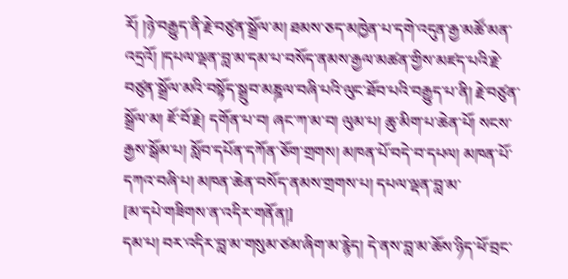རོ། །ཉེ་བརྒྱུད་ནི་རྗེ་བཙུན་སྒྲོལ་མ། ཐམས་ཅད་མཁྱེན་པ་དགེ་འདུན་རྒྱ་མཚོ་མན་འདྲའོ། །དཔལ་ལྡན་བླ་མ་དམ་པ་བསོད་ནམས་རྒྱལ་མཚན་གྱིས་མཛད་པའི་རྗེ་བཙུན་སྒྲོལ་མའི་བསྟོད་སྒྲུབ་མཎྜལ་བཞི་པའི་ལུང་ཐོབ་པའི་བརྒྱུད་པ་ནི། རྗེ་བཙུན་སྒྲོལ་མ། ཇོ་བོ་རྗེ། དགོན་པ་བ། ཞང་ཀ་མ་བ། ལུམ་པ། ཆུ་མིག་པ་ཆེན་པོ། སངས་རྒྱས་སྒོམ་པ། སློབ་དཔོན་དཀོན་ཅོག་གྲགས། མཁན་པོ་བདེ་བ་དཔལ། མཁན་པོ་དཀའ་བཞི་པ། མཁན་ཆེན་བསོད་ནམས་གྲགས་པ། དཔལ་ལྡན་བླ་མ་
[མ་དཔེ་གཟིགས་ན་འདིར་གནོན།]
དམ་པ། བར་འདིར་བླ་མ་གསུམ་ཙམ་ཞིག་མ་རྙེད། དེ་ནས་བླ་མ་ཆོས་ཉིད་ཕོ་བྲང་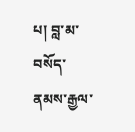པ། བླ་མ་བསོད་ནམས་རྒྱལ་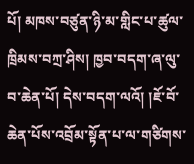པོ། མཁས་བཙུན་ཉི་མ་གླིང་པ་ཚུལ་ཁྲིམས་བཀྲ་ཤིས། ཁྱབ་བདག་ཞ་ལུ་བ་ཆེན་པོ། དེས་བདག་ལའོ། །ཇོ་བོ་ཆེན་པོས་འབྲོམ་སྟོན་པ་ལ་གཙིགས་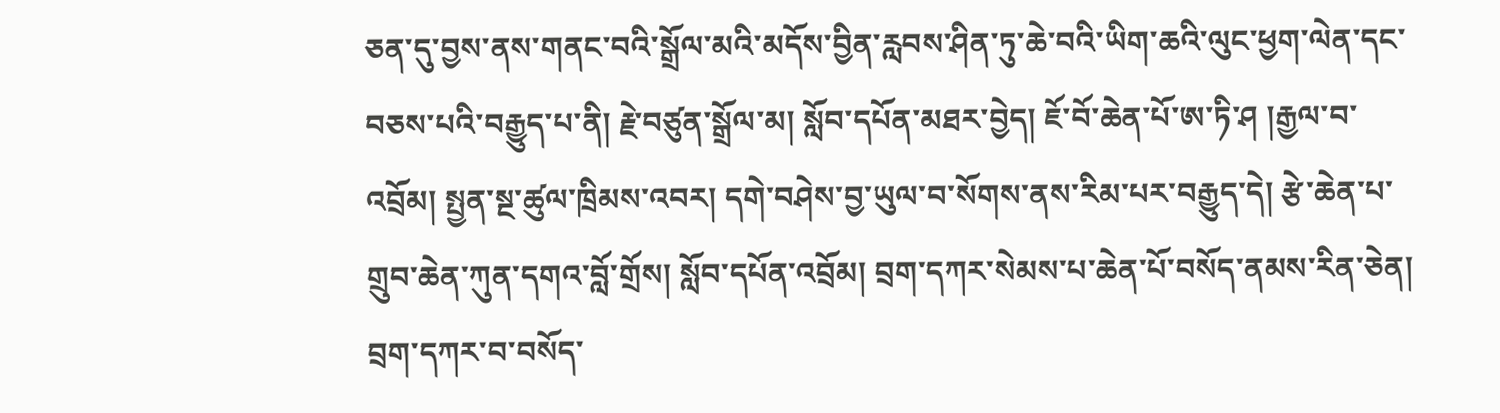ཅན་དུ་བྱས་ནས་གནང་བའི་སྒྲོལ་མའི་མདོས་བྱིན་རླབས་ཤིན་ཏུ་ཆེ་བའི་ཡིག་ཆའི་ལུང་ཕྱག་ལེན་དང་བཅས་པའི་བརྒྱུད་པ་ནི། རྗེ་བཙུན་སྒྲོལ་མ། སློབ་དཔོན་མཐར་བྱེད། ཇོ་བོ་ཆེན་པོ་ཨ་ཏི་ཤ །རྒྱལ་བ་འབྲོམ། སྤྱན་སྔ་ཚུལ་ཁྲིམས་འབར། དགེ་བཤེས་བྱ་ཡུལ་བ་སོགས་ནས་རིམ་པར་བརྒྱུད་དེ། རྩེ་ཆེན་པ་གྲུབ་ཆེན་ཀུན་དགའ་བློ་གྲོས། སློབ་དཔོན་འབྲོམ། བྲག་དཀར་སེམས་པ་ཆེན་པོ་བསོད་ནམས་རིན་ཅེན། བྲག་དཀར་བ་བསོད་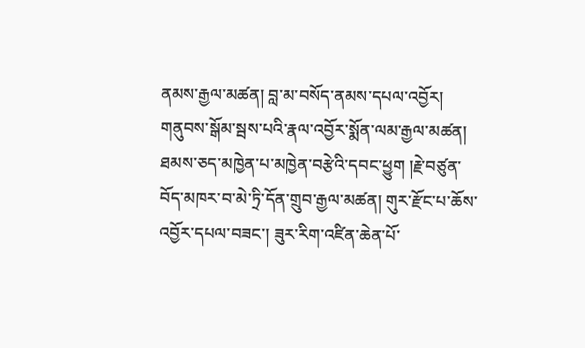ནམས་རྒྱལ་མཚན། བླ་མ་བསོད་ནམས་དཔལ་འབྱོར། གནུབས་སྒོམ་སྦས་པའི་རྣལ་འབྱོར་སྨོན་ལམ་རྒྱལ་མཚན། ཐམས་ཅད་མཁྱེན་པ་མཁྱེན་བརྩེའི་དབང་ཕྱུག །རྗེ་བཙུན་བོད་མཁར་བ་མེ་ཏྲི་དོན་གྲུབ་རྒྱལ་མཚན། གུར་རྫོང་པ་ཆོས་འབྱོར་དཔལ་བཟང་། ཟུར་རིག་འཛིན་ཆེན་པོ་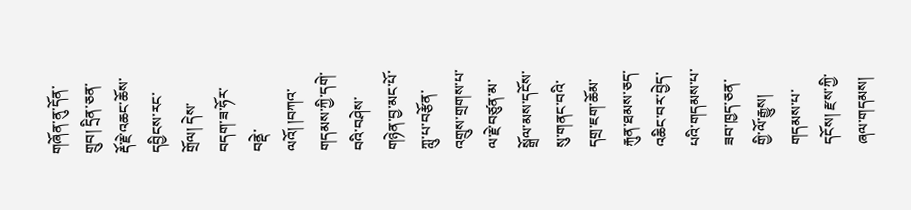གཞོན་ནུ་དོན་གྲུབ། དྲིན་ཅན་རྡོ་རྗེ་འཆང་ཆོས་དབྱིངས་རང་གྲོལ། དེས་བདག་ཟ་ཧོར་བནྡེ་ལའོ། །བཀའ་གདམས་ཀྱི་དགེ་བའི་བཤེས་གཉེན་བྱ་མང་པོ་ཀླུ་པ་བརྩོན་འགྲུས་གྲགས་པ་ལ་རྗེ་བཙུན་མ་སྒྲོལ་མས་དངོས་སུ་གནང་བའི་དགྲ་ཇག་ཆོམ་རྐུན་ཐམས་ཅད་འཆིང་བར་བྱེད་པའི་གདམས་པ་ཟབ་ཁྱད་ཅན་གྱི་ལོ་རྒྱུས། གདམས་པ་དངོས། རྫས་ཀྱི་ཞལ་གདམས།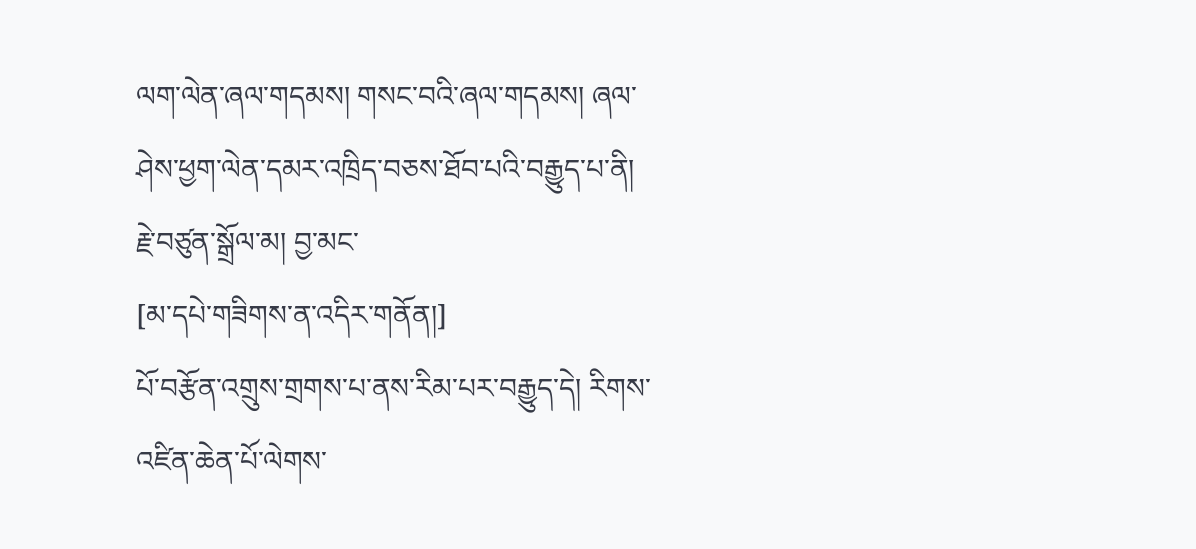ལག་ལེན་ཞལ་གདམས། གསང་བའི་ཞལ་གདམས། ཞལ་ཤེས་ཕྱག་ལེན་དམར་འཁྲིད་བཅས་ཐོབ་པའི་བརྒྱུད་པ་ནི། རྗེ་བཙུན་སྒྲོལ་མ། བྱ་མང་
[མ་དཔེ་གཟིགས་ན་འདིར་གནོན།]
པོ་བརྩོན་འགྲུས་གྲགས་པ་ནས་རིམ་པར་བརྒྱུད་དེ། རིགས་འཛིན་ཆེན་པོ་ལེགས་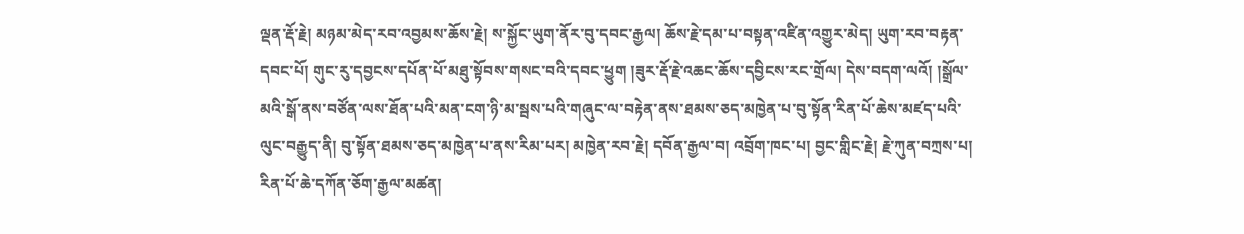ལྡན་རྡོ་རྗེ། མཉམ་མེད་རབ་འབྱམས་ཆོས་རྗེ། ས་སྐྱོང་ཡུག་ནོར་བུ་དབང་རྒྱལ། ཆོས་རྗེ་དམ་པ་བསྟན་འཛིན་འགྱུར་མེད། ཡུག་རབ་བརྟན་དབང་པོ། གུང་རུ་དབྱངས་དཔོན་པོ་མཐུ་སྟོབས་གསང་བའི་དབང་ཕྱུག །ཟུར་རྡོ་རྗེ་འཆང་ཆོས་དབྱིངས་རང་གྲོལ། དེས་བདག་ལའོ། །སྒྲོལ་མའི་སྒོ་ནས་བཙོན་ལས་ཐོན་པའི་མན་ངག་ཉི་མ་སྦས་པའི་གཞུང་ལ་བརྟེན་ནས་ཐམས་ཅད་མཁྱེན་པ་བུ་སྟོན་རིན་པོ་ཆེས་མཛད་པའི་ལུང་བརྒྱུད་ནི། བུ་སྟོན་ཐམས་ཅད་མཁྱེན་པ་ནས་རིམ་པར། མཁྱེན་རབ་རྗེ། དབོན་རྒྱལ་བ། འབྲོག་ཁང་པ། བྱང་གླིང་རྗེ། རྗེ་ཀུན་བཀྲས་པ། རིན་པོ་ཆེ་དཀོན་ཅོག་རྒྱལ་མཚན།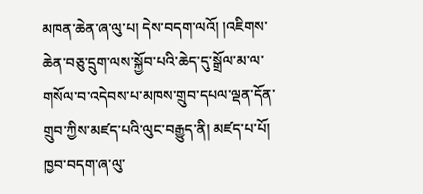མཁན་ཆེན་ཞ་ལུ་པ། དེས་བདག་ལའོ། །འཇིགས་ཆེན་བཅུ་དྲུག་ལས་སྐྱོབ་པའི་ཆེད་དུ་སྒྲོལ་མ་ལ་གསོལ་བ་འདེབས་པ་མཁས་གྲུབ་དཔལ་ལྡན་དོན་གྲུབ་ཀྱིས་མཛད་པའི་ལུང་བརྒྱུད་ནི། མཛད་པ་པོ། ཁྱབ་བདག་ཞ་ལུ་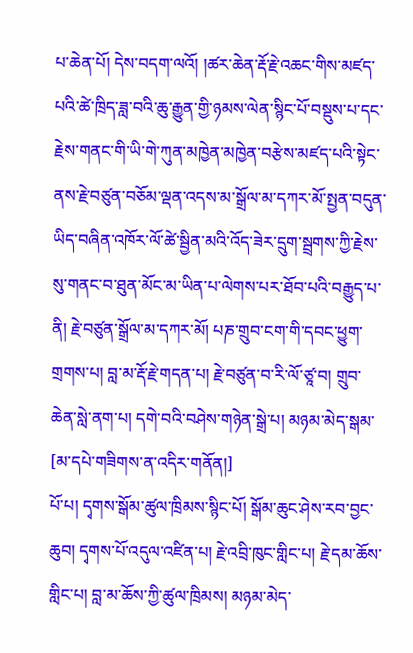པ་ཆེན་པོ། དེས་བདག་ལའོ། །ཚར་ཆེན་རྡོ་རྗེ་འཆང་གིས་མཛད་པའི་ཚེ་ཁྲིད་ཟླ་བའི་ཆུ་རྒྱུན་གྱི་ཉམས་ལེན་སྙིང་པོ་བསྡུས་པ་དང་རྗེས་གནང་གི་ཡི་གེ་ཀུན་མཁྱེན་མཁྱེན་བརྩེས་མཛད་པའི་སྟེང་ནས་རྗེ་བཙུན་བཅོམ་ལྡན་འདས་མ་སྒྲོལ་མ་དཀར་མོ་སྤྱན་བདུན་ཡིད་བཞིན་འཁོར་ལོ་ཚེ་སྦྱིན་མའི་འོད་ཟེར་དྲུག་སྦྲགས་ཀྱི་རྗེས་སུ་གནང་བ་ཐུན་མོང་མ་ཡིན་པ་ལེགས་པར་ཐོབ་པའི་བརྒྱུད་པ་ནི། རྗེ་བཙུན་སྒྲོལ་མ་དཀར་མོ། པཎ་གྲུབ་ངག་གི་དབང་ཕྱུག་གྲགས་པ། བླ་མ་རྡོ་རྗེ་གདན་པ། རྗེ་བཙུན་བ་རི་ལོ་ཙཱ་བ། གྲུབ་ཆེན་སླེ་ནག་པ། དགེ་བའི་བཤེས་གཉེན་སྒྲེ་པ། མཉམ་མེད་སྒམ་
[མ་དཔེ་གཟིགས་ན་འདིར་གནོན།]
པོ་པ། དྭགས་སྒོམ་ཚུལ་ཁྲིམས་སྙིང་པོ། སྒོམ་ཆུང་ཤེས་རབ་བྱང་ཆུབ། དྭགས་པོ་འདུལ་འཛིན་པ། རྗེ་འབྲི་ཁུང་གླིང་པ། རྗེ་དམ་ཆོས་གླིང་པ། བླ་མ་ཆོས་ཀྱི་ཚུལ་ཁྲིམས། མཉམ་མེད་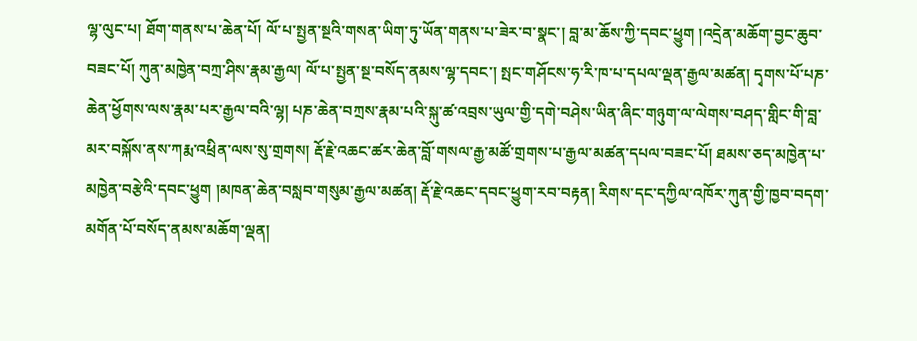ལྷ་ལུང་པ། ཐོག་གནས་པ་ཆེན་པོ། ལོ་པ་སྤྱན་སྔའི་གསན་ཡིག་ཏུ་ཡོན་གནས་པ་ཟེར་བ་སྣང་། བླ་མ་ཆོས་ཀྱི་དབང་ཕྱུག །འདྲེན་མཆོག་བྱང་ཆུབ་བཟང་པོ། ཀུན་མཁྱེན་བཀྲ་ཤིས་རྣམ་རྒྱལ། ལོ་པ་སྤྱན་སྔ་བསོད་ནམས་ལྷ་དབང་། སྤང་གཤོངས་ཧ་རི་ཁ་པ་དཔལ་ལྡན་རྒྱལ་མཚན། དྭགས་པོ་པཎ་ཆེན་ཕྱོགས་ལས་རྣམ་པར་རྒྱལ་བའི་ལྷ། པཎ་ཆེན་བཀྲས་རྣམ་པའི་སྐུ་ཚ་འབྲས་ཡུལ་གྱི་དགེ་བཤེས་ཡིན་ཞིང་གཉུག་ལ་ལེགས་བཤད་གླིང་གི་བླ་མར་བསྐོས་ནས་ཀརྨ་འཕྲིན་ལས་སུ་གྲགས། རྡོ་རྗེ་འཆང་ཚར་ཆེན་བློ་གསལ་རྒྱ་མཚོ་གྲགས་པ་རྒྱལ་མཚན་དཔལ་བཟང་པོ། ཐམས་ཅད་མཁྱེན་པ་མཁྱེན་བརྩེའི་དབང་ཕྱུག །མཁན་ཆེན་བསླབ་གསུམ་རྒྱལ་མཚན། རྡོ་རྗེ་འཆང་དབང་ཕྱུག་རབ་བརྟན། རིགས་དང་དཀྱིལ་འཁོར་ཀུན་གྱི་ཁྱབ་བདག་མགོན་པོ་བསོད་ནམས་མཆོག་ལྡན།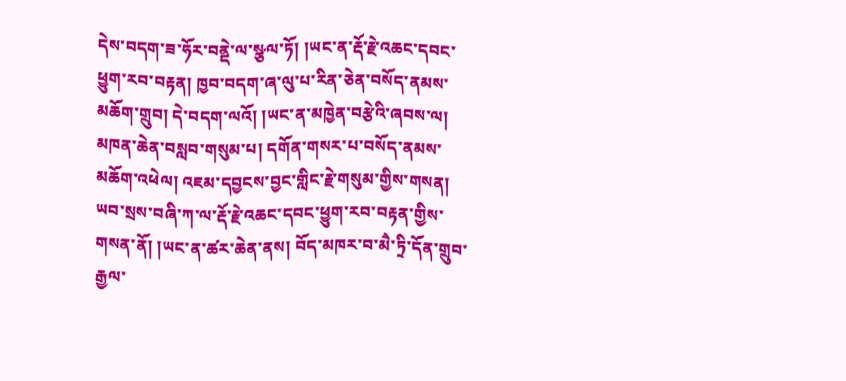དེས་བདག་ཟ་ཧོར་བནྡེ་ལ་སྩལ་ཏོ། །ཡང་ན་རྡོ་རྗེ་འཆང་དབང་ཕྱུག་རབ་བརྟན། ཁྱབ་བདག་ཞ་ལུ་པ་རིན་ཅེན་བསོད་ནམས་མཆོག་གྲུབ། དེ་བདག་ལའོ། །ཡང་ན་མཁྱེན་བརྩེའི་ཞབས་ལ། མཁན་ཆེན་བསླབ་གསུམ་པ། དགོན་གསར་པ་བསོད་ནམས་མཆོག་འཕེལ། འཇམ་དབྱངས་བྱང་གླིང་རྗེ་གསུམ་གྱིས་གསན། ཡབ་སྲས་བཞི་ཀ་ལ་རྡོ་རྗེ་འཆང་དབང་ཕྱུག་རབ་བརྟན་གྱིས་གསན་ནོ། །ཡང་ན་ཚར་ཆེན་ནས། བོད་མཁར་བ་མཻ་ཏྲི་དོན་གྲུབ་རྒྱལ་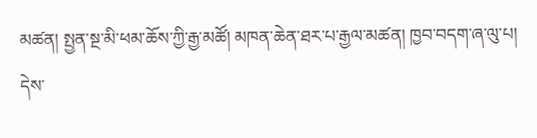མཚན། སྤྱན་སྔ་མི་ཕམ་ཆོས་ཀྱི་རྒྱ་མཚོ། མཁན་ཆེན་ཐར་པ་རྒྱལ་མཚན། ཁྱབ་བདག་ཞ་ལུ་པ། དེས་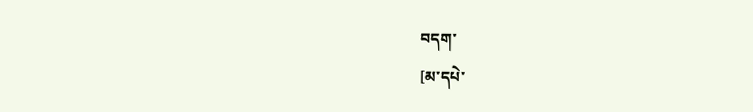བདག་
[མ་དཔེ་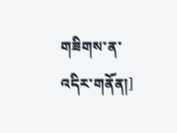གཟིགས་ན་འདིར་གནོན།]